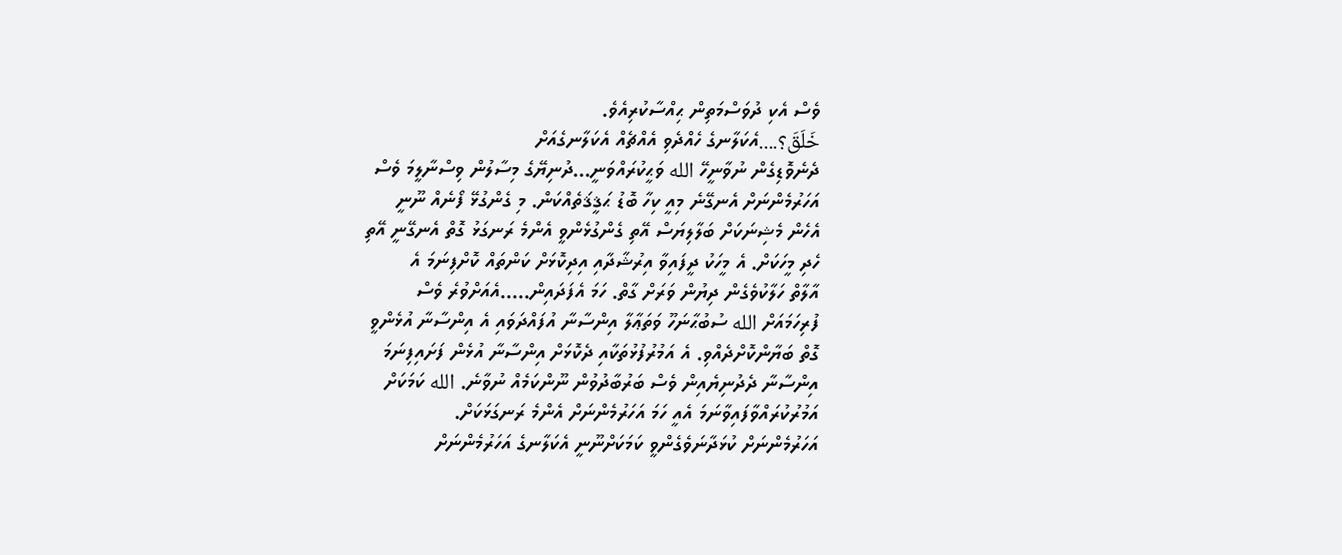ވެސް އެކި ދުވަސްމަތިން ޙިއްސާކުރިއެވެ.
خَلَقَ؟....އެކަލާނގެ ހެއްދެވި އެއްޗެއް އެކަލާނގެއަށް
ދެނެވޮޑިގެން ނުވާނީހޭ الله ވަޙީކުރައްވަނީ...ދުނިޔޭގެ މިސާލުން ވިސްނާލީމަ ވެސް
އަހަރުމެންނަށް އެނގޭނެ މިއީ ކިހާ ބޮޑު ޙަޤީޤަތެއްކަން. މި ގެންގުޅޭ ފޯނެއް ނޫނީ
އެހެން މެޝިނަކަށް ބަލާލިޔަސް އޭތި ގެންގުޅެންވީ އެންމެ ރަނގަޅު ގޮތް އެނގޭނީ އޭތި
ހެދި މީހަކަށް. އެ މީހަކު ދީފައިވާ އިރުޝާދާއި އިދިކޮޅަށް ކަންތައް ކޮށްފިނަމަ އެ
އާލާތް ހަލާކުވެގެން ދިޔުން ވަރަށް ގާތް. ހަމަ އެފަދައިން.....އެއަށްވުރެ ވެސް
ފުރިހަމައަށް الله ސުބުޙާނަހޫ ވަތަޢާލާ އިންސާނާ އުފައްދަވައި އެ އިންސާނާ އުޅެންވީ
ގޮތް ބަޔާންކޮށްދެއްވި. އެ އަމުރުފުޅުތަކާއި ދެކޮޅަށް އިންސާނާ އުޅެން ފަށައިފިނަމަ
އިންސާނާ ދެދުނިޔެއިން ވެސް ބަރުބާދުވުން ނޫންކަމެއް ނުވާނެ. الله ކަމަކަށް
އަމުރުކުރައްވާފައިވާނަމަ އެއީ ހަމަ އަހަރުމެންނަށް އެންމެ ރަނގަޅަކަށް.
އަހަރުމެންނަށް ކުޅަދާނަވެގެންވީ ކަމަކަށްނޫނީ އެކަލާނގެ އަހަރުމެންނަށް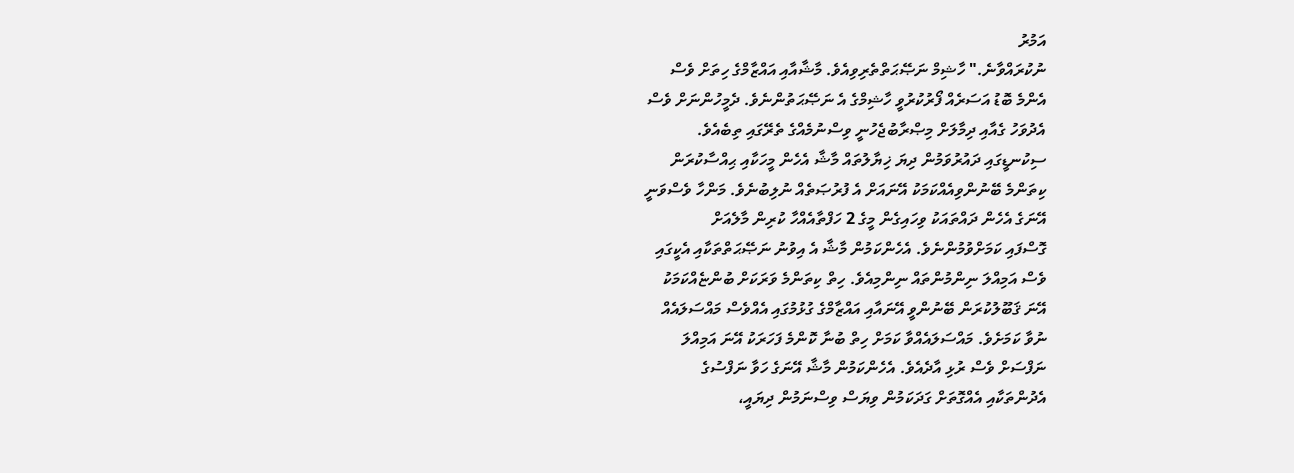އަމުރު
ނުކުރައްވާނެ." ހާޝިމް ނަޞޭޙަތްތެރިވިއެވެ. މާޝާއާއި އައްޒާމްގެ ހިތަށް ވެސް
އެންމެ ބޮޑު އަސަރެއް ފޯރުކުރުވީ ހާޝިމްގެ އެ ނަޞޭޙަތުންނެވެ. ދެމީހުންނަށް ވެސް
އެދުވަހު ގެއާއި ދިމާލަށް މިޞްރާބުޖެހުނީ ވިސްނުމެއްގެ ތެރޭގައި ތިބެއެވެ.
ސިކުނޑީގައި ދައުރުވަމުން ދިޔަ ޚިޔާލުތައް މާޝާ އެހެން މީހަކާއި ޙިއްސާކުރަން
ކިތަންމެ ބޭނުންވިއެއްކަމަކު އޭނައަށް އެ ފުރުޞަތެއް ނުލިބުނެވެ. މަންހާ ވެސްވަނީ
އޭނަގެ އެހެން ދައްތައަކު ވިހައިގެން މީގެ 2 ހަފްތާއެއްހާ ކުރިން މާލެއަށް
ގޮސްފައި ކަމަށްވުމުންނެވެ. އެހެންކަމުން މާޝާ އެ އިވުނު ނަޞޭޙަތްތަކާއި އެކީގައި
ވެސް އަމިއްލަ ނިންމުންތައް ނިންމިއެވެ. ހިތް ކިތަންމެ ވަރަކަށް ބުންޏެއްކަމަކު
އޭނަ ޤަބޫލުކުރަން ބޭނުންވީ އޭނައާއި އައްޒާމްގެ ގުޅުމުގައި އެއްވެސް މައްސަލައެއް
ނުވާ ކަމަށެވެ. މައްސަލައެއްވާ ކަމަށް ހިތް ބުނާ ކޮންމެ ފަހަރަކު އޭނަ އަމިއްލަ
ނަފްސަށް ވެސް ރުޅި އާދެއެވެ. އެހެންކަމުން މާޝާ އޭނަގެ ހަވާ ނަފްސުގެ
އެދުންތަކާއި އެއްގޮތަށް ގަދަކަމުން ވިޔަސް ވިސްނަމުން ދިޔައީ،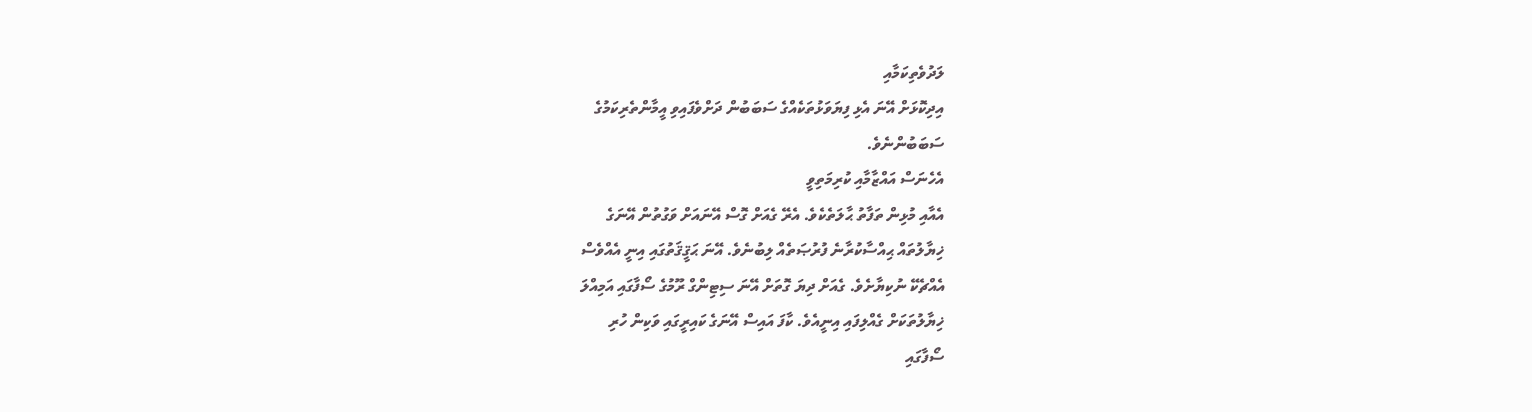ލަދުވެތިކަމާއި
އިދިކޮޅަށް އޭނަ އެޅި ފިޔަވަޅުތަކެއްގެ ސަބަބުން ދަށްވެފައިވި އީމާންތެރިކަމުގެ
ސަބަބުންނެވެ.
އެހެނަސް އައްޒާމާއި ކުރިމަތިވީ
އެއާއި މުޅިން ތަފާތު ޙާލަތެކެވެ. އެރޭ ގެއަށް ގޮސް އޭނައަށް ވަގުތުން އޭނަގެ
ޚިޔާލުތައް ޙިއްސާކުރާނެ ފުރުޞަތެއް ލިބުނެވެ. އޭނަ ޙަޤީޤަތުގައި އިނީ އެއްވެސް
އެއްޗެކޭ ނުކިޔާށެވެ. ގެއަށް ދިޔަ ގޮތަށް އޭނަ ސިޓިންގް ރޫމުގެ ސޯފާގައި އަމިއްލަ
ޚިޔާލުތަކަށް ގެއްލިފައި އިނީއެވެ. ކާފަ އައިސް އޭނަގެ ކައިރީގައި ވަކިން ހުރި
ސޯފާގައި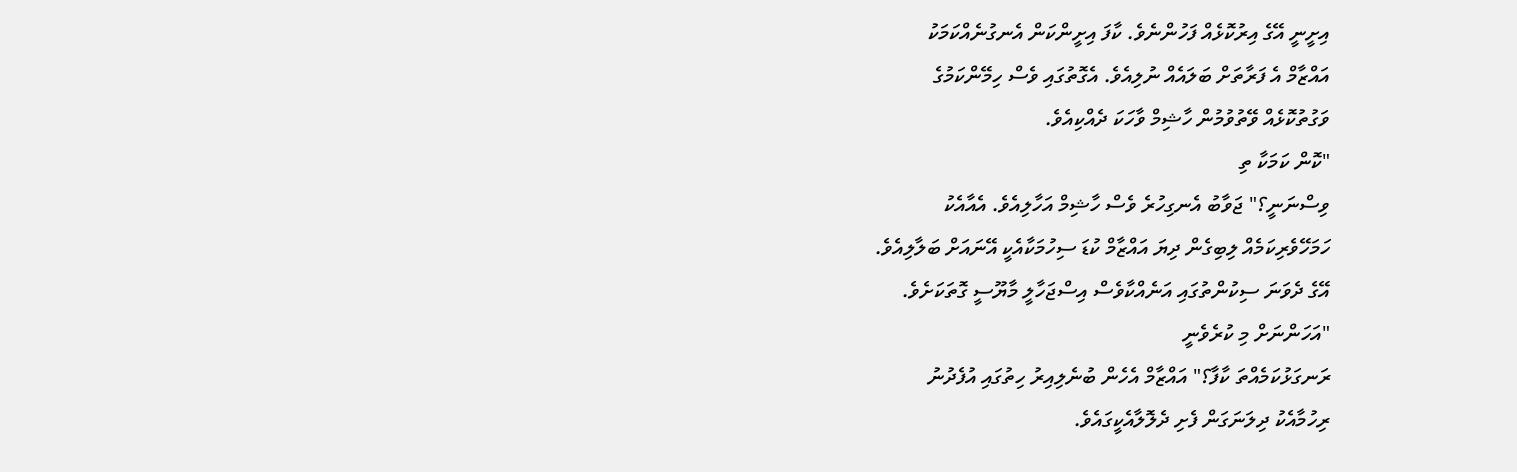އިށީނީ އޭގެ އިރުކޮޅެއް ފަހުންނެވެ. ކާފަ އިށީންކަން އެނގުނެއްކަމަކު
އައްޒާމް އެ ފަރާތަށް ބަލައެއް ނުލިއެވެ. އެގޮތުގައި ވެސް ހިމޭންކަމުގެ
ވަގުތުކޮޅެއް ވޭތުވުމުން ހާޝިމް ވާހަކަ ދެއްކިއެވެ.
"ކޮން ކަމަކާ ތި
ވިސްނަނީ؟" ޖަވާބު އެނގިހުރެ ވެސް ހާޝިމް އަހާލިއެވެ. އެއާއެކު
ހަމަހޭވެރިކަމެއް ލިބިގެން ދިޔަ އައްޒާމް ކުޑަ ސިހުމަކާއެކީ އޭނައަށް ބަލާލިއެވެ.
އޭގެ ދެވަނަ ސިކުންތުގައި އަނެއްކާވެސް އިސްޖަހާލީ މާޔޫސީ ގޮތަކަށެވެ.
"އަހަންނަށް މި ކުރެވެނީ
ރަނގަޅުކަމެއްތަ ކާފާ؟" އައްޒާމް އެހެން ބުނެލިއިރު ހިތުގައި އުފެދުނު
ރިހުމާއެކު ދިލަނަގަން ފެށި ދެލޮލާއެކީގައެވެ.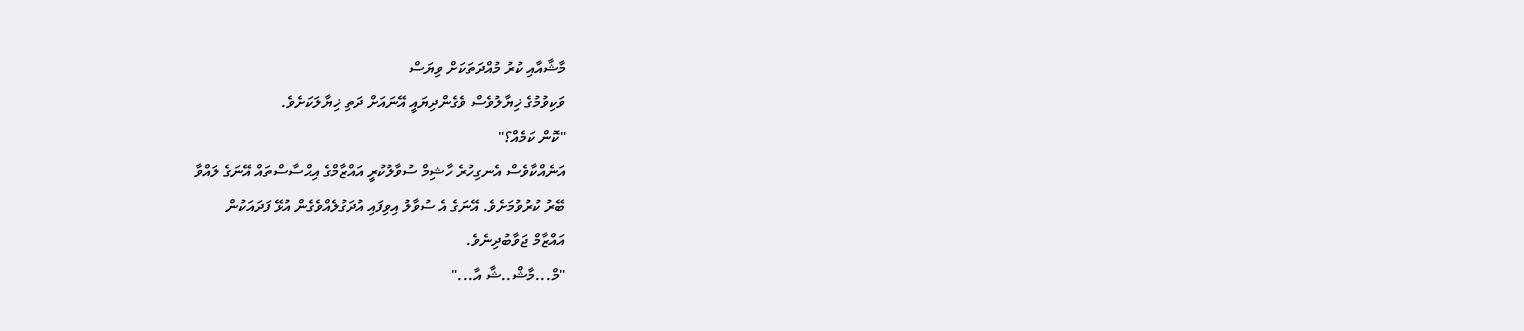މާޝާއާއި ކުރު މުއްދަތަކަށް ވިޔަސް
ވަކިވުމުގެ ޚިޔާލުވެސް ވެގެންދިޔައީ އޭނައަށް ދަތި ޚިޔާލަކަށެވެ.
"ކޮން ކަމެއް؟"
އަނެއްކާވެސް އެނގިހުރެ ހާޝިމް ސުވާލުކުރީ އައްޒާމްގެ އިޙްސާސްތައް އޭނަގެ ލައްވާ
ބޭރު ކުރުވުމަށެވެ. އޭނަގެ އެ ސުވާލު އިވިފައި އުދަގުލެއްވެގެން އުޅޭ ފަދައަކުން
އައްޒާމް ޖަވާބުދިނެވެ.
"މް...މާޝް..ޝާ އާ..."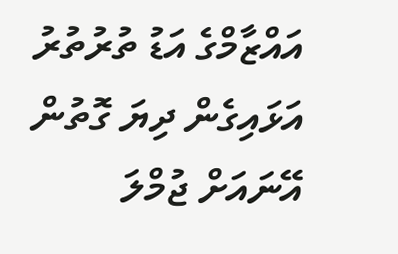އައްޒާމްގެ އަޑު ތުރުތުރު އަޅައިގެން ދިޔަ ގޮތުން އޭނައަށް ޖުމްލަ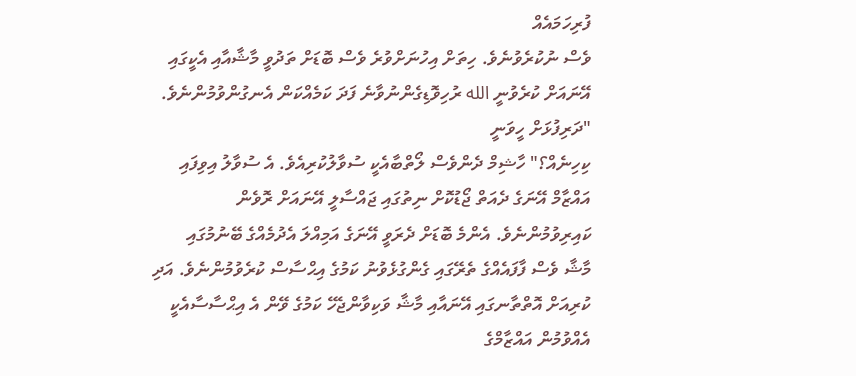ފުރިހަމައެއް
ވެސް ނުކުރެވުނެވެ. ހިތަށް އިހުނަށްވުރެ ވެސް ބޮޑަށް ތަދުވީ މާޝާއާއި އެކީގައި
އޭނައަށް ކުރެވުނީ الله ރުހިވޮޑިގެންނުވާނެ ފަދަ ކަމެއްކަން އެނގުންވުމުންނެވެ.
"ދަރިފުޅަށް ހީވަނީ
ކިހިނެއް؟" ހާޝިމް ދެންވެސް ލޯތްބާއެކީ ސުވާލުކުރިއެވެ. އެ ސުވާލު އިވިފައި
އައްޒާމް އޭނަގެ ދެއަތް ޖޯޑުކޮށް ނިތުގައި ޖައްސާލީ އޭނައަށް ރޮވެން
ކައިރިވުމުންނެވެ. އެންމެ ބޮޑަށް ދެރަވީ އޭނަގެ އަމިއްލަ އެދުމެއްގެ ބޭނުމުގައި
މާޝާ ވެސް ފާފައެއްގެ ތެރޭގައި ގެންގުޅެވުނު ކަމުގެ އިޙްސާސް ކުރެވުމުންނެވެ. އަދި
ކުރިއަށް އޮތްތާނގައި އޭނައާއި މާޝާ ވަކިވާންޖެހޭ ކަމުގެ ވޭން އެ އިޙްސާސާއެކީ
އެއްވުމުން އައްޒާމްގެ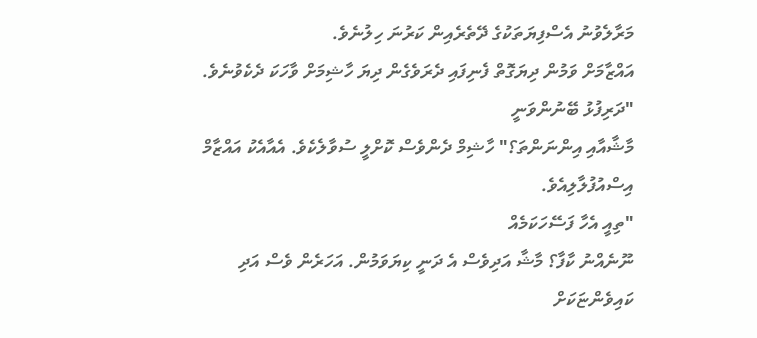މަރާލެވުނު އެސްފިޔަތަކުގެ ދޭތެރެއިން ކަރުނަ ހިލުނެވެ.
އައްޒާމަށް ވަމުން ދިޔަގޮތް ފެނިފައި ދެރަވެގެން ދިޔަ ހާޝިމަށް ވާހަކަ ދެކެވުނެވެ.
"ދަރިފުޅު ބޭނުންވަނީ
މާޝާއާއި އިންނަންތަ؟" ހާޝިމް ދެންވެސް ކޮށްލީ ސުވާލެކެވެ. އެއާއެކު އައްޒާމް
އިސްއުފުލާލިއެވެ.
"ތިއީ އެހާ ފަސޭހަކަމެއް
ނޫނެއްނު ކާފާ؟ މާޝާ އަދިވެސް އެ ދަނީ ކިޔަވަމުން. އަހަރެން ވެސް އަދި
ކައިވެންޏަކަށް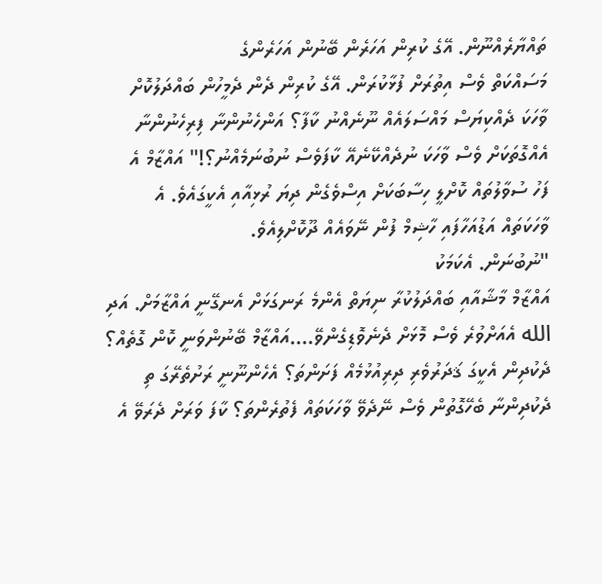ތައްޔާރެއްނޫން. އޭގެ ކުރިން އަހަރެން ބޭނުން އަހަރެންގެ
މަސައްކަތް ވެސް އިތުރަށް ފުޅާކުރަން. އޭގެ ކުރިން ދެން ދެމީހުން ބައްދަލުކޮށް
ވާހަކަ ދެއްކިޔަސް މައްސަލައެއް ނޫނެއްނު ކާފާ؟ އަންހެނުންނާ ފިރިހެނުންނާ
އެއްގޮތަކަށް ވެސް ވާހަކަ ނުދެއްކޭނެއޭ ކާފަވެސް ނުބުނަމެއްނު؟!" އައްޒާމް އެ
ފަހު ސުވާލުތައް ކޮށްލީ ހިސާބަކަށް އިސްވެގެން ދިޔަ ރުޅިއާއި އެކީގައެވެ. އެ
ވާހަކަތައް އަޑުއަހާފައި ހާޝިމް ފުން ނޭވައެއް ދޫކޮށްލިއެވެ.
"ނުބުނަން. އެކަމަކު
އައްޒާމް މާޝާއާއި ބައްދަލުކުރާ ނިޔަތް އެންމެ ރަނގަޅަށް އެނގޭނީ އައްޒާމަށް. އަދި
الله އެއަށްވުރެ ވެސް މޮޅަށް ދެނެވޮޑިގެންވޭ....އައްޒާމް ބޭނުންވަނީ ކޮން ގޮތެއް؟
ދެކުދިން އެކީގަ ޤަދަރުވެރި ދިރިއުޅުމެއް ފަށަންތަ؟ އެހެންނޫނީ ރަށުތެރޭގަ ތި
ދެކުދިންނާ ބެހޭގޮތުން ވެސް ނޭދެވޭ ވާހަކަތައް ފެތުރެންތަ؟ ކާފަ ވަރަށް ދެރަވޭ އެ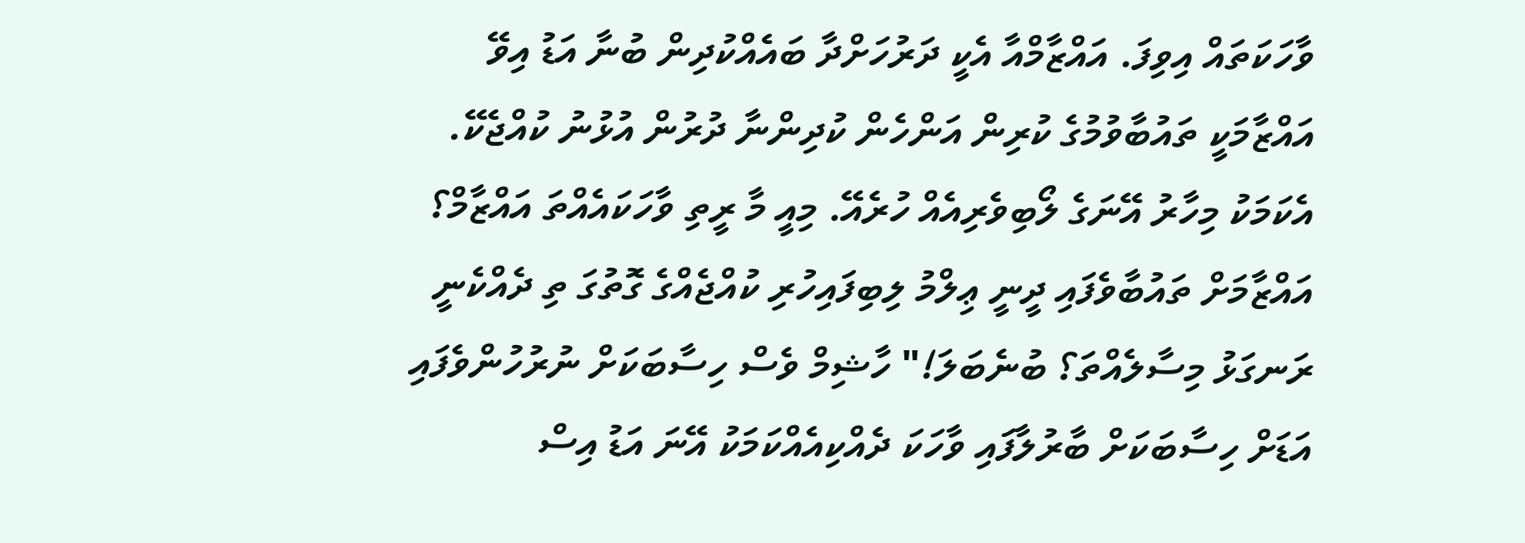ވާހަކަތައް އިވިފަ. އައްޒާމްއާ އެކީ ދަރުހަށްދާ ބައެއްކުދިން ބުނާ އަޑު އިވޭ
އައްޒާމަކީ ތައުބާވުމުގެ ކުރިން އަންހެން ކުދިންނާ ދުރުން އުޅުނު ކުއްޖެކޭ.
އެކަމަކު މިހާރު އޭނަގެ ލޯބިވެރިއެއް ހުރެއޭ. މިއީ މާ ރީތި ވާހަކައެއްތަ އައްޒާމް؟
އައްޒާމަށް ތައުބާވެފައި ދީނީ ޢިލްމު ލިބިފައިހުރި ކުއްޖެއްގެ ގޮތުގަ ތި ދެއްކެނީ
ރަނގަޅު މިސާލެއްތަ؟ ބުނެބަލަ!" ހާޝިމް ވެސް ހިސާބަކަށް ނުރުހުންވެފައި
އަޑަށް ހިސާބަކަށް ބާރުލާފައި ވާހަކަ ދެއްކިއެއްކަމަކު އޭނަ އަޑު އިސް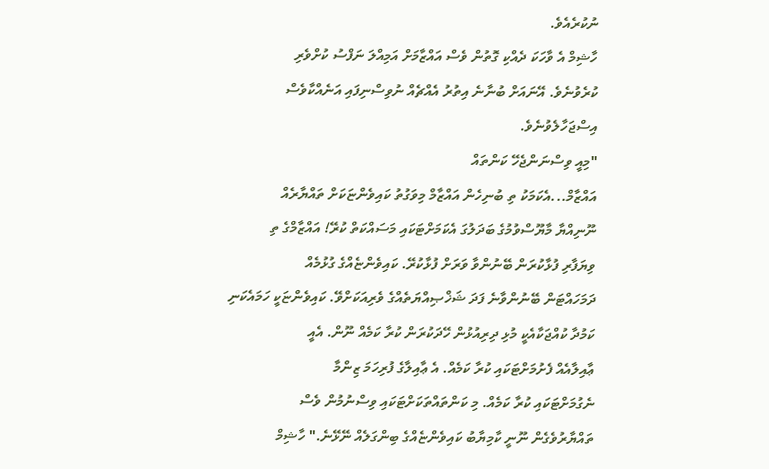ނުކުރެއެވެ.
ހާޝިމް އެ ވާހަކަ ދެއްކި ގޮތުން ވެސް އައްޒާމަށް އަމިއްލަ ނަފްސު ކުށްވެރި
ކުރެވުނެވެ. އޭނައަށް ބުނާނެ އިތުރު އެއްޗެއް ނުވިސްނިފައި އަނެއްކާވެސް
އިސްޖަހާލެވުނެވެ.
"މިއީ ވިސްނަންޖެހޭ ކަންތައް
އައްޒާމް...އެކަމަކު ތި ބުނިހެން އައްޒާމް މިވަގުތު ކައިވެންޏަކަށް ތައްޔާރެއް
ނޫނިއްޔާ މާޔޫސްވުމުގެ ބަދަލުގަ އެކަމަށްޓަކައި މަސައްކަތް ކުރޭ! އައްޒާމްގެ ތި
ވިޔަފާރި ފުޅާކުރަން ބޭނުންވާ ވަރަށް ފުޅާކުރޭ. ކައިވެންޏެއްގެ ގުޅުމެއް
ދަމަހައްޓަން ބޭނުންވާނެ ފަދަ ޝަޚްޞިއްޔަތެއްގެ ވެރިއަކަށްވޭ. ކައިވެންޏަކީ ހަމައެކަނި
ކަމުދާ ކުއްޖަކާއެކީ މުޅި ދިރިއުޅުން ހޭދަކުރަން ކުރާ ކަމެއް ނޫން. އެއީ
ޢާއިލާއެއް ފެށުމަށްޓަކައި ކުރާ ކަމެއް. އެ ޢާއިލާގެ ފުރިހަމަ ޒިންމާ
ނެގުމަށްޓަކައި ކުރާ ކަމެއް. މި ކަންތައްތަކަށްޓަކައި ވިސްނުމުން ވެސް
ތައްޔާރުވެގެން ނޫނީ ކާމިޔާބު ކައިވެންޏެއްގެ ބިންގަލެއް ނޭޅޭނެ." ހާޝިމް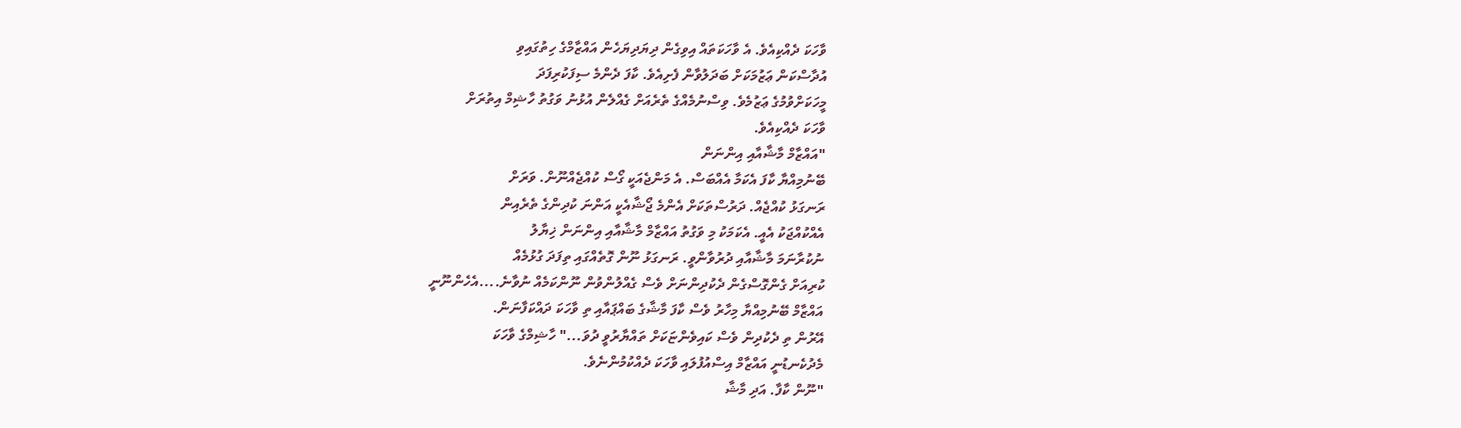ވާހަކަ ދެއްކިއެވެ. އެ ވާހަކަތައް އިވިގެން ދިޔަދިޔަހެން އައްޒާމްގެ ހިތުގައިވި
އުދާސްކަން ޢަޒުމަކަށް ބަދަލުވާން ފެށިއެވެ. ކާފަ ދެންމެ ސިފަކުރިފަދަ
މީހަކަށްވުމުގެ ޢަޒުމެވެ. ވިސްނުމެއްގެ ތެރެއަށް ގެއްލެން އުޅުނު ވަގުތު ހާޝިމް އިތުރަށް
ވާހަކަ ދެއްކިއެވެ.
"އައްޒާމް މާޝާއާއި އިންނަން
ބޭނުމިއްޔާ ކާފަ އެކަމާ އެއްބަސް. އެ މަންޖެއަކީ ގޯސް ކުއްޖެއްނޫން. ވަރަށް
ރަނގަޅު ކުއްޖެއް. ދަރުސްތަކަށް އެންމެ ޖޯޝާއެކީ އަންނަ ކުދިންގެ ތެރެއިން
އެއްކުއްޖަކު އެއީ. އެކަމަކު މި ވަގުތު އައްޒާމް މާޝާއާއި އިންނަން ޚިޔާލު
ނުކުރާނަމަ މާޝާއާއި ދުރުވާންވީ. ރަނގަޅު ނޫން ގޮތެއްގައި ތިފަދަ ގުޅުމެއް
ކުރިއަށް ގެންގޮސްގެން ދެކުދިންނަށް ވެސް ގެއްލުންވުން ނޫންކަމެއް ނުވާނެ....އެހެންނޫނީ
އައްޒާމް ބޭނުމިއްޔާ މިހާރު ވެސް ކާފަ މާޝާގެ ބައްޕައާއި ތި ވާހަކަ ދައްކަފާނަން.
އޭރުން ތި ދެކުދިން ވެސް ކައިވެންޏަކަށް ތައްޔާރުވީ ދުވަ..." ހާޝިމްގެ ވާހަކަ
މެދުކެނޑުނީ އައްޒާމް އިސްއުފުލައި ވާހަކަ ދެއްކުމުންނެވެ.
"ނޫން ކާފާ. އަދި މާޝާ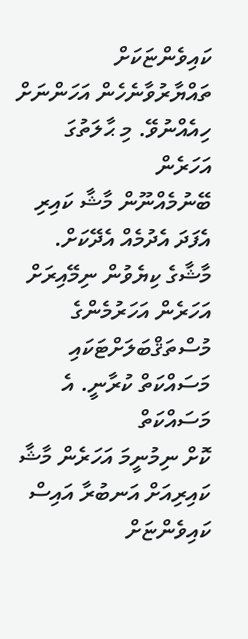ކައިވެންޏަކަށް ތައްޔާރުވާނެހެން އަހަންނަށް ހިއެއްނުވޭ. މި ޙާލަތުގަ އަހަރެން
ބޭނުމެއްނޫން މާޝާ ކައިރި އެފަދަ އެދުމެއް އެދޭކަށް. މާޝާގެ ކިޔެވުން ނިމޭއިރަށް
އަހަރެން އަހަރުމެންގެ މުސްތަޤްބަލަށްޓަކައި މަސައްކަތް ކުރާނީ. އެ މަސައްކަތް
ކޮށް ނިމުނީމަ އަހަރެން މާޝާ ކައިރިއަށް އަނބުރާ އައިސް ކައިވެންޏަށް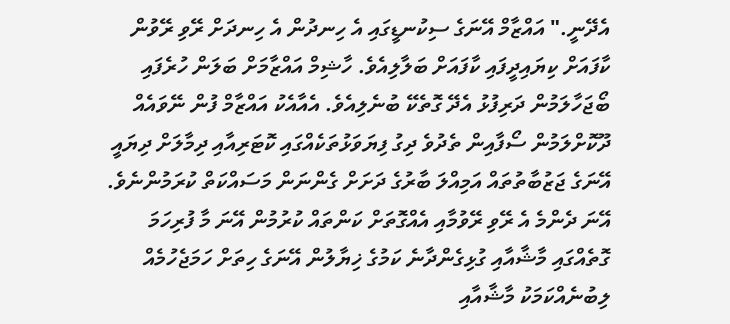އެދޭނީ." އައްޒާމް އޭނަގެ ސިކުނޑީގައި އެ ހިނދުން އެ ހިނދަށް ރޭވި ރޭވުން
ކާފައަށް ކިޔައިދީފައި ކާފައަށް ބަލާލިއެވެ. ހާޝިމް އައްޒާމަށް ބަލަން ހުރެފައި
ބޯޖަހާލަމުން ދަރިފުޅު އެދޭ ގޮތެކޭ ބުނެލިއެވެ. އެއާއެކު އައްޒާމް ފުން ނޭވައެއް
ދޫކޮށްލަމުން ސޯފާއިން ތެދުވެ ދިގު ފިޔަވަޅުތަކެއްގައި ކޮޓަރިއާއި ދިމާލަށް ދިޔައީ
އޭނަގެ ޖަޒުބާތުތައް އަމިއްލަ ބާރުގެ ދަށަށް ގެންނަން މަސައްކަތް ކުރަމުންނެވެ.
އޭނަ ދެންމެ އެ ރޭވި ރޭވުމާއި އެއްގޮތަށް ކަންތައް ކުރުމުން އޭނަ މާ ފުރިހަމަ
ގޮތެއްގައި މާޝާއާއި ގުޅިގެންދާނެ ކަމުގެ ޚިޔާލުން އޭނަގެ ހިތަށް ހަމަޖެހުމެއް
ލިބުނެއްކަމަކު މާޝާއާއި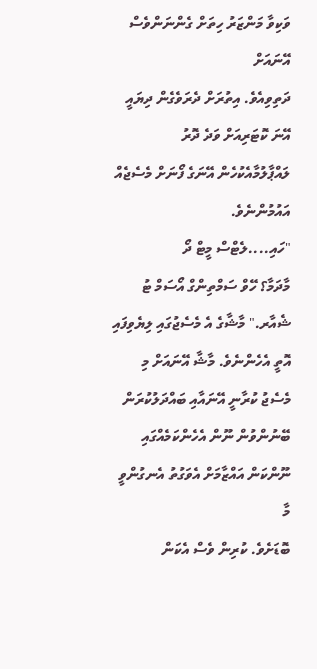ވަކިވާ މަންޒަރު ހިތަށް ގެންނަންވެސް އޭނައަށް
ދަތިވިއެވެ. އިތުރަށް ދެރަވެގެން ދިޔައީ އޭނަ ކޮޓަރިއަށް ވަދެ ދޮރު
ލައްޕާލުމާއެކުހެން އޭނަގެ ފޯނަށް މެސެޖެއް އައުމުންނެވެ.
"ހައި....ލެޓްސް މީޓް ދޯ
މާދަމާ؟ ހޭވް ސަމްތިންގް އޯސަމް ޓު ޝެއާރ." މާޝާގެ އެ މެސެޖުގައި ލިޔެވިފައި
އޮތީ އެހެންނެވެ. މާޝާ އޭނައަށް މި މެސެޖު ކުރާނީ އޭނައާއި ބައްދަލުކުރަން
ބޭނުންވުން ނޫން އެހެންކަމެއްގައި ނޫންކަން އައްޒާމަށް އެވަގުތު އެނގުންވީ މާ
ބޮޑަށެވެ. ކުރިން ވެސް އެކަން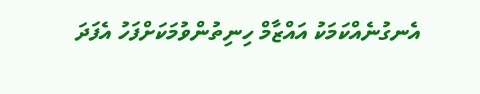އެނގުނެއްކަމަކު އައްޒާމް ހިނިތުންވުމަކަށްފަހު އެފަދަ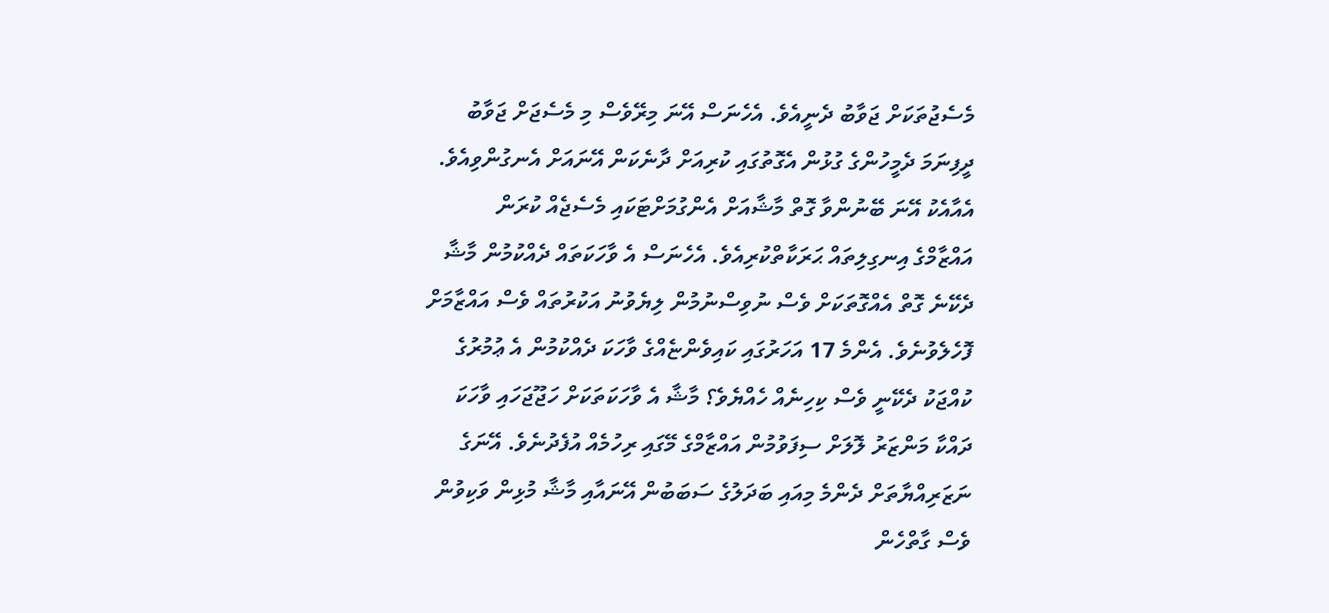މެސެޖުތަކަށް ޖަވާބު ދެނީއެވެ. އެހެނަސް އޭނަ މިރޭވެސް މި މެސެޖަށް ޖަވާބު
ދީފިނަމަ ދެމީހުންގެ ގުޅުން އެގޮތުގައި ކުރިއަށް ދާނެކަން އޭނައަށް އެނގުންވިއެވެ.
އެއާއެކު އޭނަ ބޭނުންވާ ގޮތް މާޝާއަށް އެންގުމަށްޓަކައި މެސެޖެއް ކުރަން
އައްޒާމްގެ އިނގިލިތައް ޙަރަކާތްކުރިއެވެ. އެހެނަސް އެ ވާހަކަތައް ދެއްކުމުން މާޝާ
ދެކޭނެ ގޮތް އެއްގޮތަކަށް ވެސް ނުވިސްނުމުން ލިޔެވުނު އަކުރުތައް ވެސް އައްޒާމަށް
ފޮހެލެވުނެވެ. އެންމެ 17 އަހަރުގައި ކައިވެންޏެއްގެ ވާހަކަ ދެއްކުމުން އެ ޢުމުރުގެ
ކުއްޖަކު ދެކޭނީ ވެސް ކިހިނެއް ހެއްޔެވެ؟ މާޝާ އެ ވާހަކަތަކަށް ހަޖޫޖަހައި ވާހަކަ
ދައްކާ މަންޒަރު ލޮލަށް ސިފަވުމުން އައްޒާމްގެ މޭގައި ރިހުމެއް އުފެދުނެވެ. އޭނަގެ
ނަޒަރިއްޔާތަށް ދެންމެ މިއައި ބަދަލުގެ ސަބަބުން އޭނައާއި މާޝާ މުޅިން ވަކިވުން
ވެސް ގާތްހެން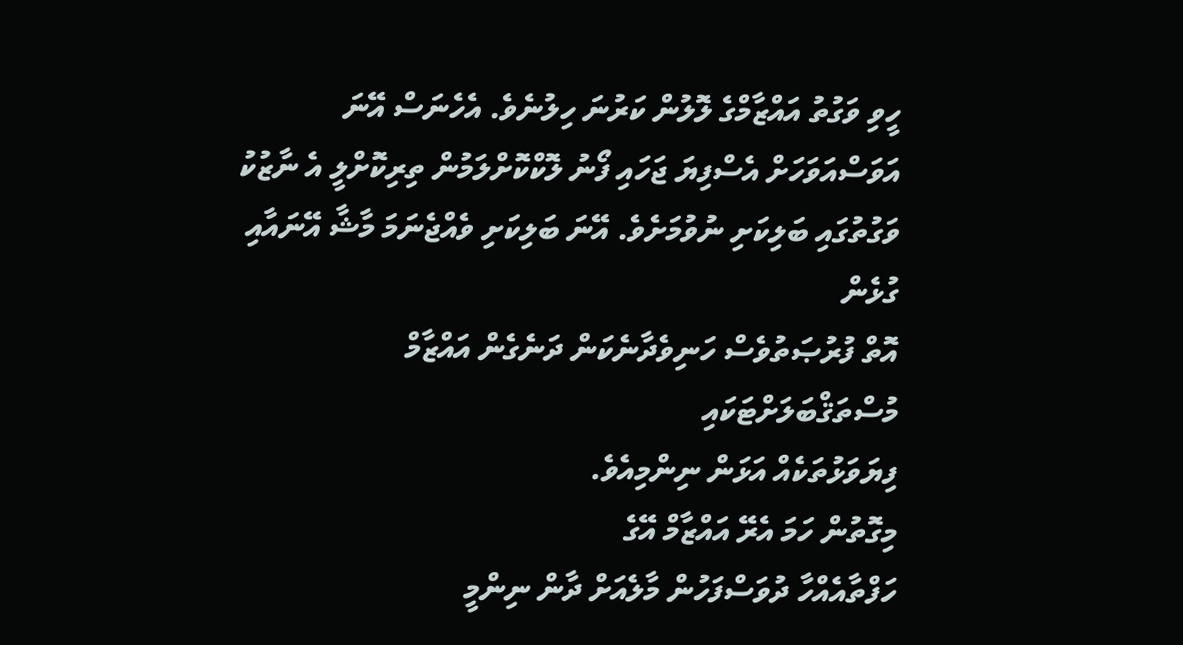ހީވި ވަގުތު އައްޒާމްގެ ލޮލުން ކަރުނަ ހިލުނެވެ. އެހެނަސް އޭނަ
އަވަސްއަވަހަށް އެސްފިޔަ ޖަހައި ފޯނު ލޮކްކޮށްލަމުން ތިރިކޮށްލީ އެ ނާޒުކު
ވަގުތުގައި ބަލިކަށި ނުވުމަށެވެ. އޭނަ ބަލިކަށި ވެއްޖެނަމަ މާޝާ އޭނައާއި ގުޅެން
އޮތް ފުރުޞަތުވެސް ހަނިވެދާނެކަން ދަނެގެން އައްޒާމް މުސްތަޤްބަލަށްޓަކައި
ފިޔަވަޅުތަކެއް އަޅަން ނިންމިއެވެ.
މިގޮތުން ހަމަ އެރޭ އައްޒާމް އޭގެ
ހަފްތާއެއްހާ ދުވަސްފަހުން މާލެއަށް ދާން ނިންމީ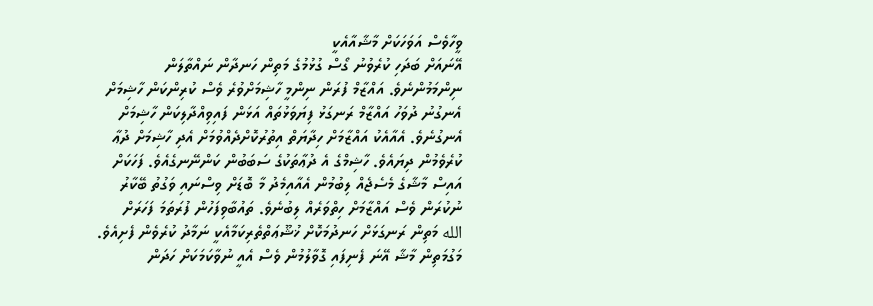ވީހާވެސް އަވަހަކަށް މާޝާއާއެކީ
އޭނައަށް ބަދަހި ކުރެވުނު ގޯސް ގުޅުމުގެ މަތިން ހަނދާން ނައްތާލަން
ނިންމަމުންނެވެ. އައްޒާމް ފުރަން ނިންމީ ހާޝިމަށްވުރެ ވެސް ކުރިންކަން ހާޝިމަށް
އެނގުނު ދުވަހު އައްޒާމް ރަނގަޅު ފިޔަވަޅުތައް އަޅަން ފައިވިއްދާލިކަން ހާޝިމަށް
އެނގުނެވެ. އެއާއެކު އައްޒާމަށް ހިދާޔަތް އިތުރުކޮށްދެއްވުމަށް އެދި ހާޝިމަށް ދުޢާ
ކުރެވެމުން ދިޔައެވެ. ހާޝިމްގެ އެ ދުޢާތަކުގެ ސަބަބުން ކަންނޭނގެއެވެ. ފަހަކަށް
އައިސް މާޝާގެ މެސެޖެއް ލިބުމުން އެއާއިމެދު މާ ބޮޑަށް ވިސްނައި ވަގުތު ބޭކާރު
ނުކުރަން ވެސް އައްޒާމަށް ހިތްވަރެއް ލިބުނެވެ. ތައުބާވިފަހުން ފުރަތަމަ ފަހަރަށް
الله މަތިން ރަނގަޅަށް ހަނދުމަކޮށް ޚުޝޫޢަތްތެރިކަމާއެކީ ނަމާދު ކުރެވެން ފެށިއެވެ.
މަގުމަތިން މާޝާ އޭނަ ފެނިފައި ގޮވާލުމުން ވެސް އެއީ ނުވާކަމަކަށް ހަދަން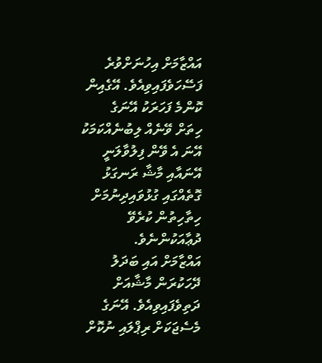އައްޒާމަށް އިހުނަށްވުރެ ފަސޭހަވެފައިވިއެވެ. އޭގެއިން ކޮންމެ ފަހަރަކު އޭނަގެ
ހިތަށް ވޭނެއް ލިބުނެއްކަމަކު އޭނަ އެ ވޭން ފިލުވާލަނީ އޭނައާއި މާޝާ ރަނގަޅު
ގޮތެއްގައި ގުޅުވައިދިނުމަށް ހިތާހިތުން ކުރެވޭ ދުޢާއަކުންނެވެ.
އައްޒާމަށް އައި ބަދަލު
ދޭހަކުރަން މާޝާއަށް ދަތިވެފައިވިއެވެ. އޭނަގެ މެސެޖަކަށް ރިޕްލައި ނުކޮށް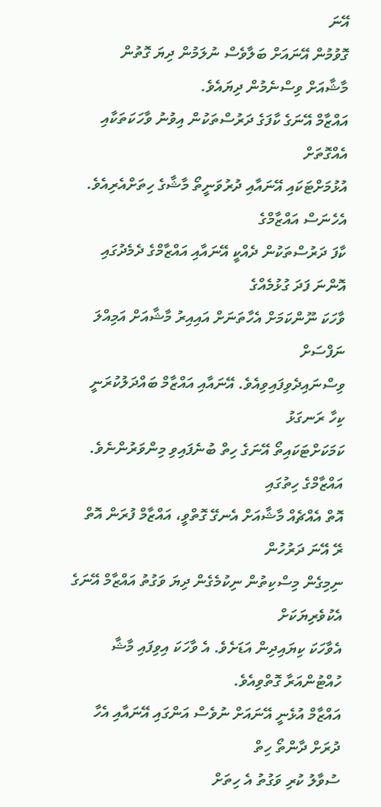އޭނަ
ގޮވުމުން އޭނައަށް ބަލާވެސް ނުލަމުން ދިޔަ ގޮތުން މާޝާއަށް ވިސްނެމުން ދިޔައެވެ.
އައްޒާމް އޭނަގެ ކާފަގެ ދަރުސްތަކުން އިވުނު ވާހަކަތަކާއި އެއްގޮތަށް
އުޅުމަށްޓަކައި އޭނައާއި ދުރުވަނީތޯ މާޝާގެ ހިތަށްއެރިއެވެ. އެހެނަސް އައްޒާމްގެ
ކާފަ ދަރުސްތަކުން ދެއްކީ އޭނައާއި އައްޒާމްގެ ދެމެދުގައި އޮންނަ ފަދަ ގުޅުމެއްގެ
ވާހަކަ ނޫންކަމަށް އެހާތަނަށް އައިއިރު މާޝާއަށް އަމިއްލަ ނަފްސަށް
ވިސްނައިދެވިފައިވިއެވެ. އޭނައާއި އައްޒާމް ބައްދަލުކުރަނީ ކިހާ ރަނގަޅު
ކަމަކަށްޓަކައިތޯ އޭނަގެ ހިތް ބުނެފައިވި މިންވަރުންނެވެ. އައްޒާމްގެ ހިތުގައި
އޮތް އެއްޗެއް މާޝާއަށް އެނގޭ ގޮތްވީ، އައްޒާމް ފުރަން އޮތް ރޭ އޭނަ ދަރުހުން
ނިމިގެން މިސްކިތުން ނިކުމެގެން ދިޔަ ވަގުތު އައްޒާމް އޭނަގެ އެކުވެރިޔަކަށް
އެވާހަކަ ކިޔައިދިން އަޑަށެވެ. އެ ވާހަކަ އިވިފައި މާޝާ ހުއްޓުންއަރާ ގޮތްވިއެވެ.
އައްޒާމް އުޅެނީ އޭނައަށް ނުވެސް އަންގައި އޭނައާއި އެހާ ދުރަށް ދާންތޯ ހިތް
ސުވާލު ކުރި ވަގުތު އެ ހިތަށް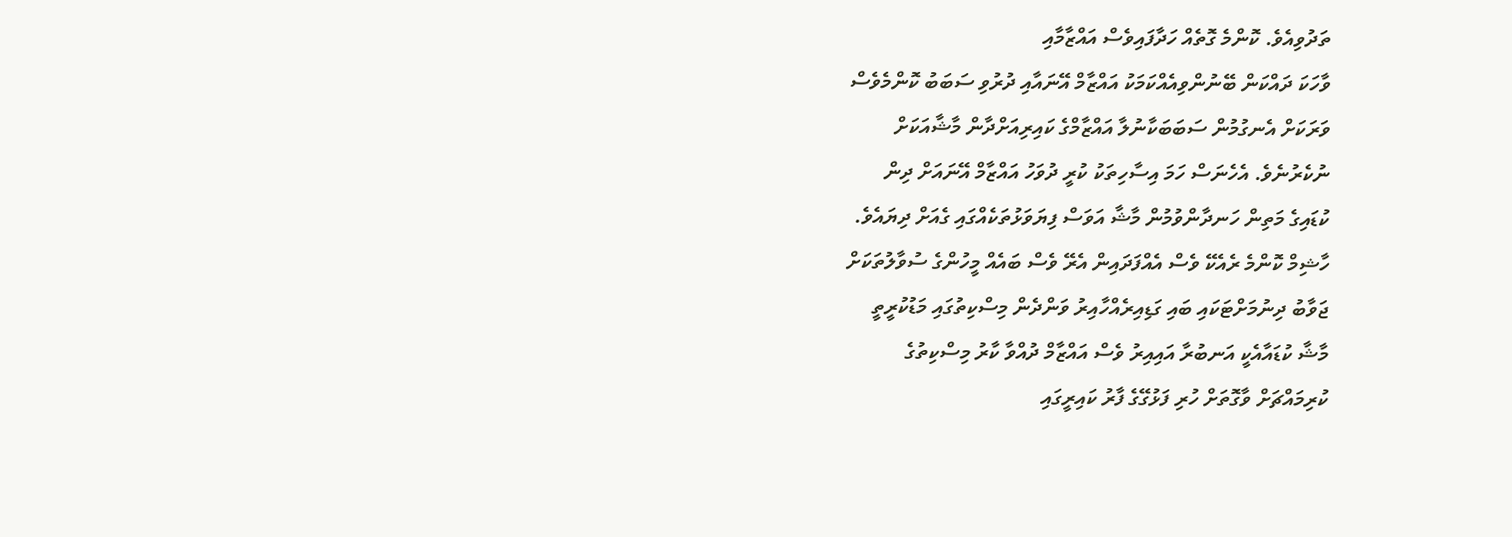ތަދުވިއެވެ. ކޮންމެ ގޮތެއް ހަދާފައިވެސް އައްޒާމާއި
ވާހަކަ ދައްކަން ބޭނުންވިއެއްކަމަކު އައްޒާމް އޭނައާއި ދުރުވި ސަބަބު ކޮންމެވެސް
ވަރަކަށް އެނގުމުން ސަބަބަކާނުލާ އައްޒާމްގެ ކައިރިއަށްދާން މާޝާއަކަށް
ނުކެރުނެވެ. އެހެނަސް ހަމަ އިސާހިތަކު ކުރީ ދުވަހު އައްޒާމް އޭނައަށް ދިން
ކުޑައިގެ މަތިން ހަނދާންވުމުން މާޝާ އަވަސް ފިޔަވަޅުތަކެއްގައި ގެއަށް ދިޔައެވެ.
ހާޝިމް ކޮންމެ ރެއެކޭ ވެސް އެއްފަދައިން އެރޭ ވެސް ބައެއް މީހުންގެ ސުވާލުތަކަށް
ޖަވާބު ދިނުމަށްޓަކައި ބައި ގަޑިއިރެއްހާއިރު ވަންދެން މިސްކިތުގައި މަޑުކުރީތީ
މާޝާ ކުޑައާއެކީ އަނބުރާ އައިއިރު ވެސް އައްޒާމް ދުއްވާ ކާރު މިސްކިތުގެ
ކުރިމައްޗަށް ވާގޮތަށް ހުރި ފަޅުގޭގެ ފާރު ކައިރީގައި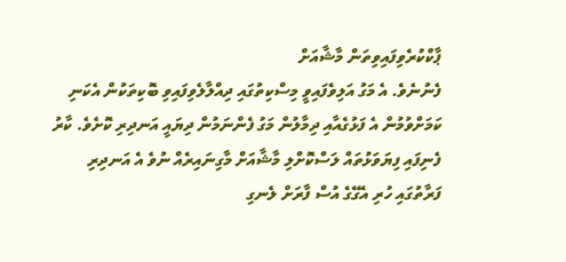ޕާކްކުރެވިފައިވިތަން މާޝާއަށް
ފެނުނެވެ. އެ މަގު އަލިވެފައިވީ މިސްކިތުގައި ދިއްލާލެވިފައިވި ބޮކިތަކުން އެކަނި
ކަމަށްވުމުން އެ ފަޅުގެއާއި ދިމާލުން މަގު ފެންނަމުން ދިޔައީ އަނދިރި ކޮށެވެ. ކާރު
ފެނިފައި ފިޔަވަޅުތައް ލަސްކޮށްލި މާޝާއަށް މާގިނައިރެއް ނުވެ އެ އަނދިރި
ފަރާތުގައި ހުރި އެގޭގެ އުސް ފާރަށް ލެނގި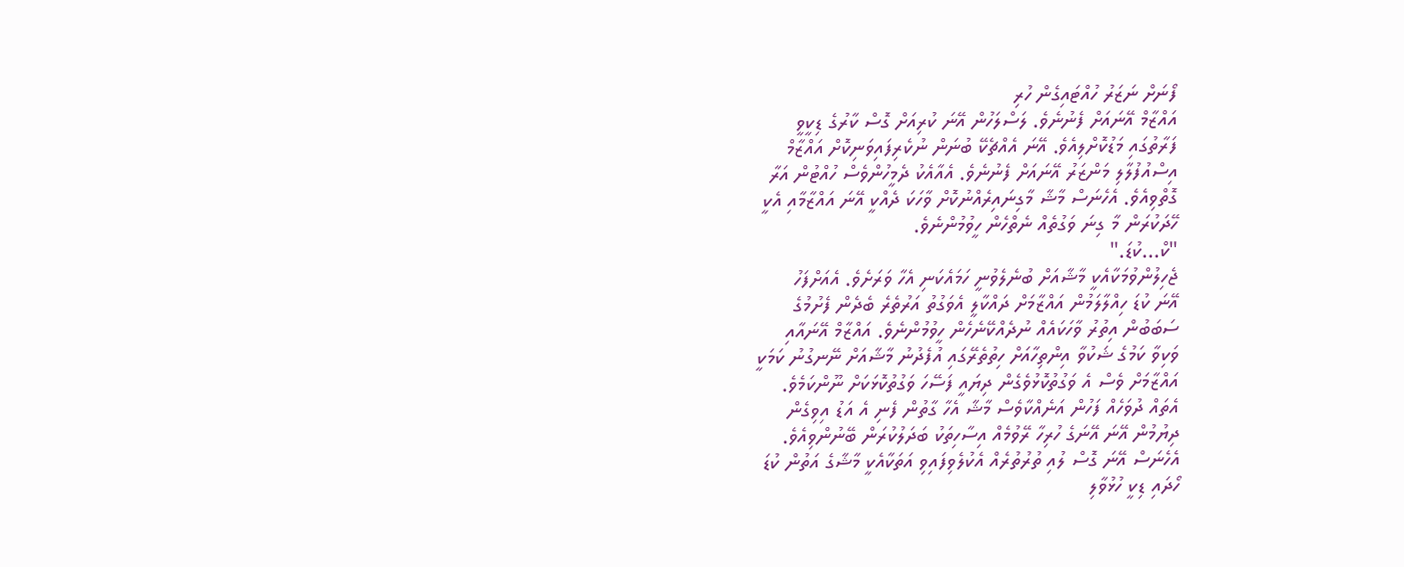ފޯނަށް ނަޒަރު ހުއްޓައިގެން ހުރި
އައްޒާމް އޭނައަށް ފެނުނެވެ. ލަސްލަހުން އޭނަ ކުރިއަށް ގޮސް ކާރުގެ ޑިކީވީ
ފަރާތުގައި މަޑުކޮށްލިއެވެ. އޭނަ އެއްޗެކޭ ބުނަން ނުކެރިފައިވަނިކޮށް އައްޒާމް
އިސްއުފުލާލި މަންޒަރު އޭނައަށް ފެނުނެވެ. އެއާއެކު ދެމީހުންވެސް ހުއްޓުން އަރާ
ގޮތްވިއެވެ. އެހެނަސް މާޝާ މާގިނައިރެއްނުކޮށް ވާހަކަ ދެއްކީ އޭނަ އައްޒާމާއި އެކީ
ހޭދަކުރަން މާ ގިނަ ވަގުތެއް ނެތްހެން ހީވުމުންނެވެ.
"ކް...ކުޑަ."
ޖެހިލުންވުމަކާއެކީ މާޝާއަށް ބުނެލެވުނީ ހަމައެކަނި އެހާ ވަރަށެވެ. އެއަށްފަހު
އޭނަ ކުޑަ ހިއްލާލަމުން އައްޒާމަށް ދައްކާލީ އެވަގުތު އަރުތެރެ ބެދެން ފެށުމުގެ
ސަބަބުން އިތުރު ވާހަކައެއް ނުދެއްކޭނެހެން ހީވުމުންނެވެ. އައްޒާމް އޭނައާއި
ވަކިވާ ކަމުގެ ޝަކުވާ އިންތިހާއަށް ހިތުތެރޭގައި އުފެދުނު މާޝާއަށް ނޭނގުނު ކަމަކީ
އައްޒާމަށް ވެސް އެ ވަގުތުކޮޅުވެގެން ދިޔައީ ފަސޭހަ ވަގުތުކޮޅަކަށް ނޫންކަމެވެ.
އެތައް ދުވަހެއް ފަހުން އަނެއްކާވެސް މާޝާ އެހާ ގާތުން ފެނި އެ އަޑު އިވިގެން
ދިޔުމުން އޭނަ އޭނަގެ ހުރިހާ ރޭވުމެއް އިސާހިތަކު ބަދަލުކުރަން ބޭނުންވިއެވެ.
އެހެނަސް އޭނަ ގޮސް ލުއި ތުރުތުރެއް އެކުލެވިފައިވި އަތަކާއެކީ މާޝާގެ އަތުން ކުޑަ
ހޯދައި ޑިކީ ހުޅުވާލި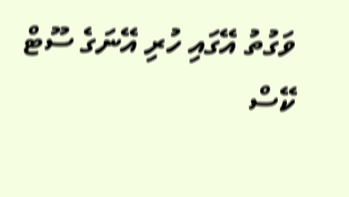ވަގުތު އޭގައި ހުރި އޭނަގެ ސޫޓް ކޭސް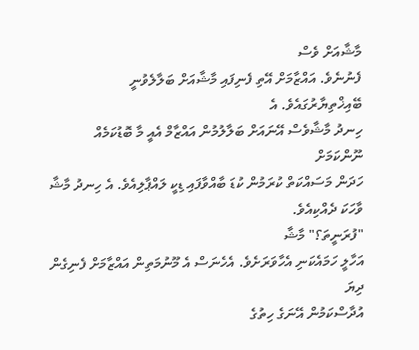މާޝާއަށް ވެސް
ފެނުނެވެ. އައްޒާމަށް އޭތި ފެނިފައި މާޝާއަށް ބަލާލެވުނީ ބޭއިޚްތިޔާރުގައެވެ. އެ
ހިނދު މާޝާވެސް އޭނައަށް ބަލާލުމުން އައްޒާމް އެއީ މާ ބޮޑުކަމެއް ނޫންކަމަށް
ހަދަން މަސައްކަތް ކުރަމުން ކުޑަ ބާއްވާފައި ޑިކީ ލައްޕާލިއެވެ. އެ ހިނދު މާޝާ
ވާހަކަ ދެއްކިއެވެ.
"ފުރަނީތަ؟" މާޝާ
އަހާލީ ހަމައެކަނި އެހާވަރަށެވެ. އެހެނަސް އެ މޫނުމަތިން އައްޒާމަށް ފެނިގެން ދިޔަ
އުދާސްކަމުން އޭނަގެ ހިތުގެ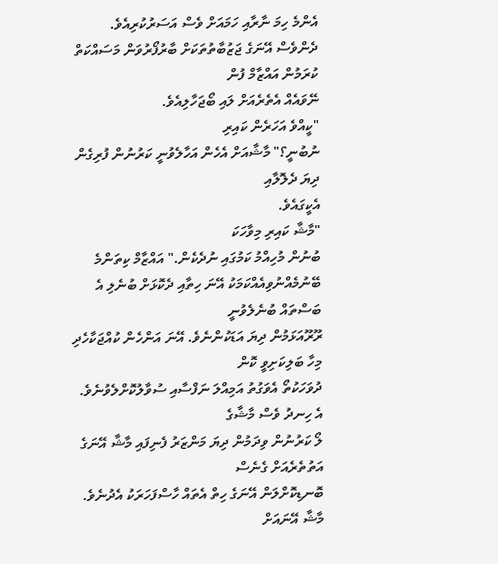އެންމެ ހިމަ ނާރާއި ހަމައަށް ވެސް އަސަރުކުރިއެވެ.
ދެންވެސް އޭނަގެ ޖަޒުބާތުތަކަށް ބާރުފޯރުވަން މަސައްކަތް ކުރަމުން އައްޒާމް ފުން
ނޭވައެއް އެތެރެއަށް ލައި ބޯޖަހާލިއެވެ.
"ކީއްވެ އަހަރެން ކައިރި
ނުބުނީ؟" މާޝާއަށް އެހެން އަހާލެވުނީ ކަރުނުން ފުރިގެން ދިޔަ ދެލޮލާއި
އެކީގައެވެ.
"މާޝާ ކައިރި މިވާހަކަ
ބުނުން މުހިއްމު ކަމުގައި ނުދެކެން." އައްޒާމް ކިތަންމެ
ބޭނުމެއްނުވިއެއްކަމަކު އޭނަ ހިތާއި ދެކޮޅަށް ބުނެލި އެ ބަސްތައް ބުނެލެވުނީ
ރޫރޫއަޅަމުން ދިޔަ އަޑަކުންނެވެ. އޭނަ އަންހެން ކުއްޖަކާހެދި މިހާ ބަލިކަށިވީ ކޮން
ދުވަހަކުތޯ އެވަގުތު އަމިއްލަ ނަފްސާއި ސުވާލުކޮށްލެވުނެވެ. އެ ހިނދު ވެސް މާޝާގެ
ލޯ ކަރުނުން ވިދަމުން ދިޔަ މަންޒަރު ފެނިފައި މާޝާ އޭނަގެ އަތުތެރެއަށް ގެނެސް
ބޮނޑިކޮށްލަން އޭނަގެ ހިތް އެތައް ހާސްފަހަރަކު އެދުނެވެ. މާޝާ އޭނައަށް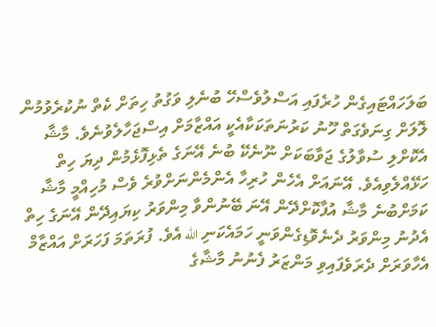ބަލަހައްޓައިގެން ހުރެފައި އަސްލުވެސްހޭ ބުނެލި ވަގުތު ހިތަށް ކެތް ނުކުރެވުމުން
ލޮލަށް ގިނަވެގަތް ހޫނު ކަރުނަތަކަކާއެކީ އައްޒާމަށް އިސްޖަހާލެވުނެވެ. މާޝާ
އެކޮށްލި ސުވާލުގެ ޖަވާބަކަށް ނޫނެކޭ ބުނެ އޭނަގެ ތެޅިފޮޅެމުން ދިޔަ ހިތް
ހަޅޭއްލެވިއެވެ. އޭނައަށް އެހެން ހުރިހާ އެންމެންނަށްވުރެ ވެސް މުހިއްމީ މާޝާ
ކަމަށްބުނެ މާޝާ އުފާކޮށްދޭން އޭނަ ބޭނުންވާ މިންވަރު ކިޔައިދޭން އޭނަގެ ހިތް
އެދުނު މިންވަރު ދެނެވޮޑިގެންވަނީ ހަމައެކަނި الله އެވެ. ފުރަތަމަ ފަހަރަށް އައްޒާމް
އެހާވަރަށް ދެރަވެފައިވި މަންޒަރު ފެނުނު މާޝާގެ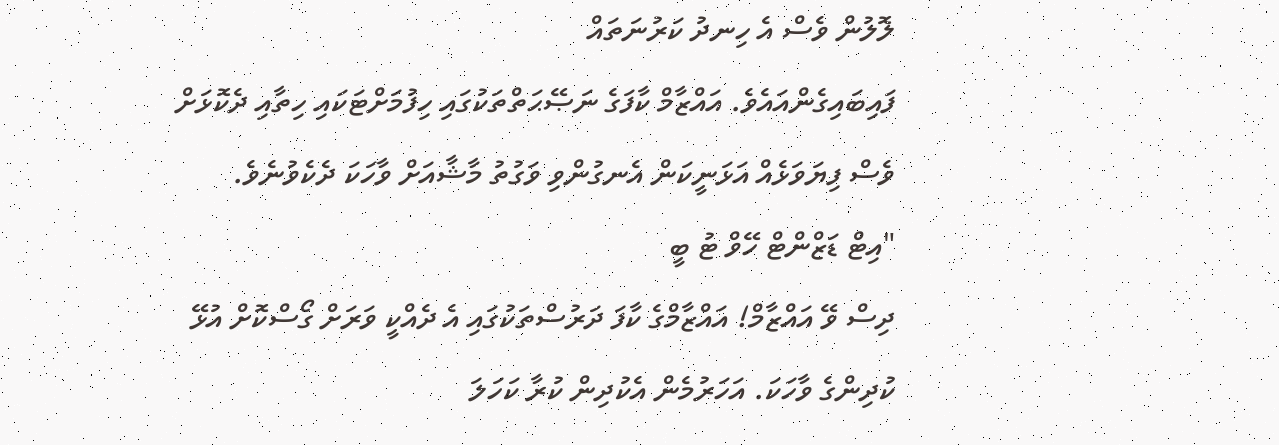ލޮލުން ވެސް އެ ހިނދު ކަރުނަތައް
ފައިބައިގެންއައެވެ. އައްޒާމް ކާފަގެ ނަޞޭޙަތްތަކުގައި ހިފުމަށްޓަކައި ހިތާއި ދެކޮޅަށް
ވެސް ފިޔަވަޅެއް އަޅަނީކަން އެނގުންވި ވަގުތު މާޝާއަށް ވާހަކަ ދެކެވުނެވެ.
"އިޓް ޑަޒްންޓް ހޭވް ޓު ބީ
ދިސް ވޭ އައްޒާމް! އައްޒާމްގެ ކާފަ ދަރުސްތަކުގައި އެ ދެއްކީ ވަރަށް ގޯސްކޮށް އުޅޭ
ކުދިންގެ ވާހަކަ. އަހަރުމެން އެކުދިން ކުރާ ކަހަލަ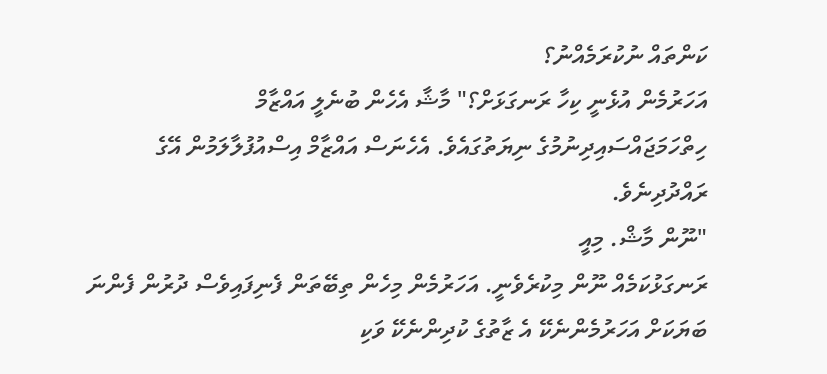ކަންތައް ނުކުރަމެއްނު؟
އަހަރުމެން އުޅެނީ ކިހާ ރަނގަޅަށް؟" މާޝާ އެހެން ބުނެލީ އައްޒާމް
ހިތްހަމަޖައްސައިދިނުމުގެ ނިޔަތުގައެވެ. އެހެނަސް އައްޒާމް އިސްއުފުލާލަމުން އޭގެ
ރައްދުދިނެވެ.
"ނޫން މާޝް. މިއީ
ރަނގަޅުކަމެއް ނޫން މިކުރެވެނީ. އަހަރުމެން މިހެން ތިބޭތަން ފެނިފައިވެސް ދުރުން ފެންނަ
ބަޔަކަށް އަހަރުމެންނެކޭ އެ ޒާތުގެ ކުދިންނެކޭ ވަކި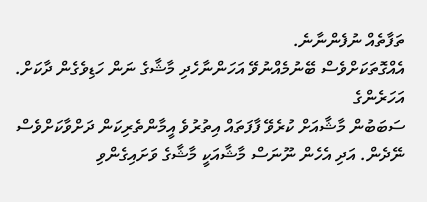ތަފާތެއް ނުފެންނާނެ.
އެއްގޮތަކަށްވެސް ބޭނުމެއްނުވޭ އަހަންނާހެދި މާޝާގެ ނަން ހަޑިވެގެން ދާކަށް. އަހަރެންގެ
ސަބަބުން މާޝާއަށް ކުރެވޭ ފާފަތައް އިތުރުވެ އީމާންތެރިކަން ދަށްވާކަށްވެސް
ނޭދެން. އަދި އެހެން ނޫނަސް މާޝާއަކީ މާޝާގެ ވަށައިގެންވި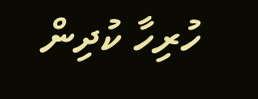ހުރިހާ ކުދިން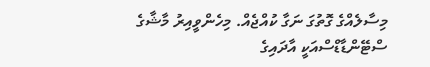މިސާލެއްގެ ގޮތުގަ ނަގާ ކުއްޖެއް. މިހެންވީއިރު މާޝާގެ ސްޓޭންޑާޑްސްއަކީ އާދައިގެ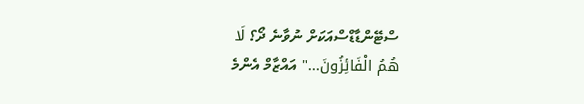ސްޓޭންޑާޑްސްއަކަށް ނުވާނެ ދޯ؟ لَا
هُمُ الْفَائِزُونَ..." އައްޒާމް އެންމެ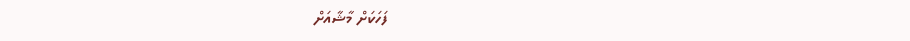ފަހަކަށް މާޝާއަށް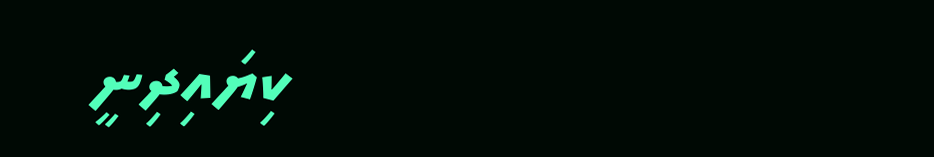ކިޔައިދިނީ